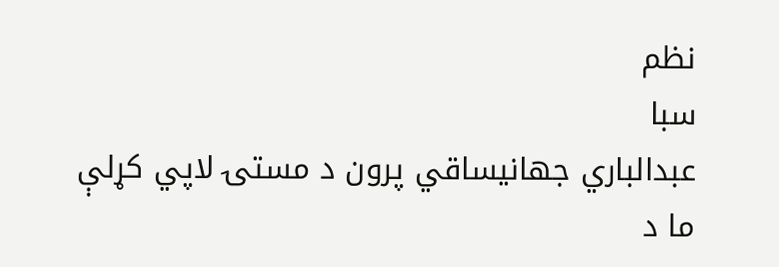نظم
سبا
عبدالباري جهانيساقي پرون د مستۍ لاپي کړلې
ما د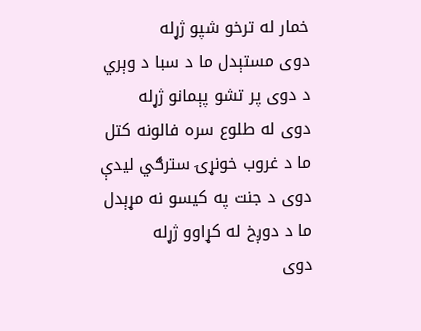خمار له ترخو شپو ژړله
دوی مستېدل ما د سبا د وېري
د دوی پر تشو پېمانو ژړله
دوی له طلوع سره فالونه کتل
ما د غروب خونړۍ سترګي ليدې
دوی د جنت په کيسو نه مړېدل
ما د دوږخ له کړاوو ژړله
دوی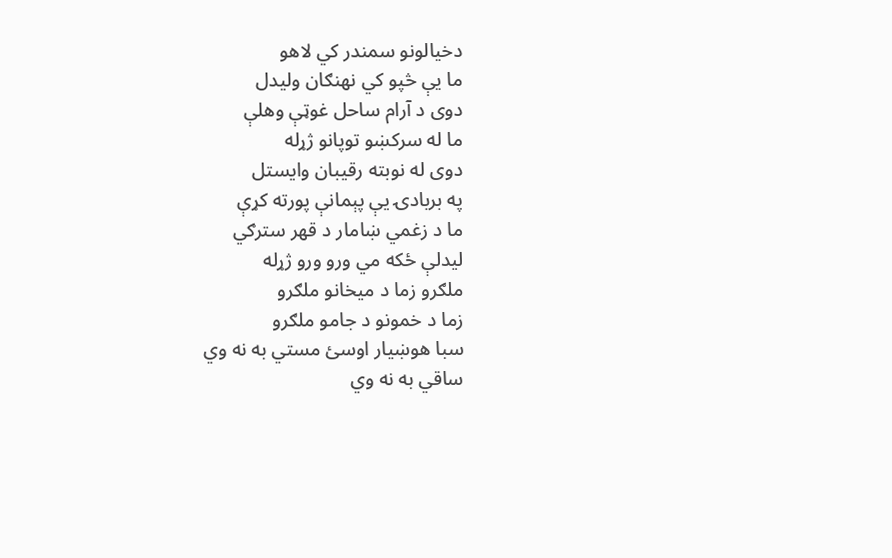دخيالونو سمندر کي لاهو
ما يې څپو کي نهنګان وليدل
دوی د آرام ساحل غوټې وهلې
ما له سرکښو توپانو ژړله
دوی له نوبته رقيبان وايستل
په بربادۍ يې پېمانې پورته کړې
ما د زغمي ښامار د قهر سترګي
ليدلې ځکه مي ورو ورو ژړله
ملګرو زما د ميخانو ملګرو
زما د خمونو د جامو ملګرو
سبا هوښيار اوسئ مستي به نه وي
ساقي به نه وي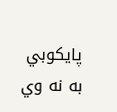پايکوبي به نه وي